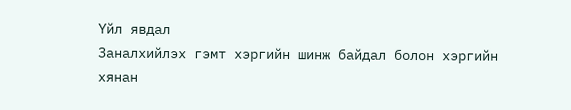Үйл явдал
Заналхийлэх гэмт хэргийн шинж байдал болон хэргийн хянан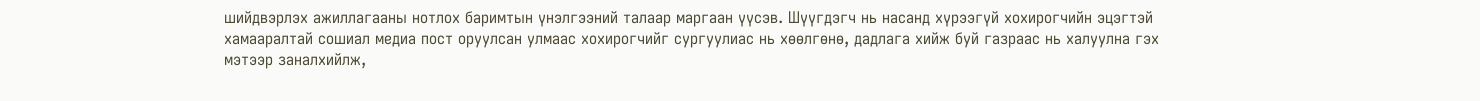шийдвэрлэх ажиллагааны нотлох баримтын үнэлгээний талаар маргаан үүсэв. Шүүгдэгч нь насанд хүрээгүй хохирогчийн эцэгтэй хамааралтай сошиал медиа пост оруулсан улмаас хохирогчийг сургуулиас нь хөөлгөнө, дадлага хийж буй газраас нь халуулна гэх мэтээр заналхийлж,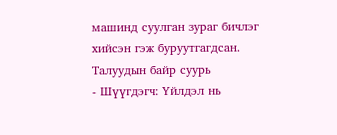машинд суулган зураг бичлэг хийсэн гэж буруутгагдсан.
Талуудын байр суурь
- Шүүгдэгч: Үйлдэл нь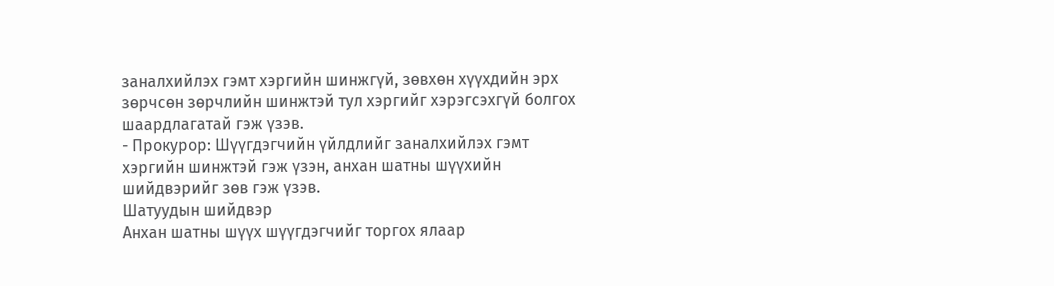заналхийлэх гэмт хэргийн шинжгүй, зөвхөн хүүхдийн эрх зөрчсөн зөрчлийн шинжтэй тул хэргийг хэрэгсэхгүй болгох шаардлагатай гэж үзэв.
- Прокурор: Шүүгдэгчийн үйлдлийг заналхийлэх гэмт хэргийн шинжтэй гэж үзэн, анхан шатны шүүхийн шийдвэрийг зөв гэж үзэв.
Шатуудын шийдвэр
Анхан шатны шүүх шүүгдэгчийг торгох ялаар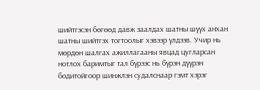шийтгэсэн бөгөөд давж заалдах шатны шүүх анхан шатны шийтгэх тогтоолыг хэвээр үлдээв. Учир нь мөрдөн шалгах ажиллагааны явцад цугларсан нотлох баримтыг тал бүрээс нь бүрэн дүүрэн бодитойгоор шинжлэн судалснаар гэмт хэрэг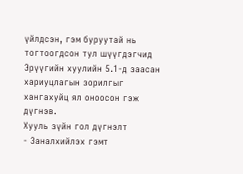үйлдсэн, гэм буруутай нь тогтоогдсон тул шүүгдэгчид Эрүүгийн хуулийн 5.1-д заасан хариуцлагын зорилгыг хангахуйц ял оноосон гэж дүгнэв.
Хууль зүйн гол дүгнэлт
- Заналхийлэх гэмт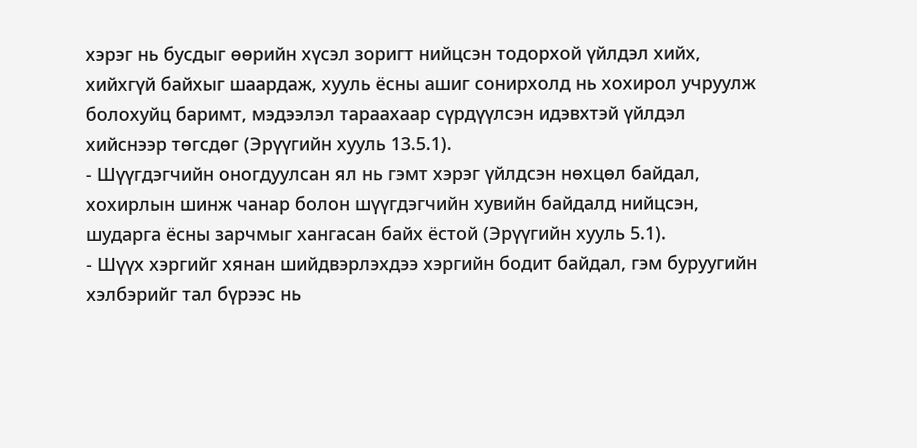хэрэг нь бусдыг өөрийн хүсэл зоригт нийцсэн тодорхой үйлдэл хийх, хийхгүй байхыг шаардаж, хууль ёсны ашиг сонирхолд нь хохирол учруулж болохуйц баримт, мэдээлэл тараахаар сүрдүүлсэн идэвхтэй үйлдэл хийснээр төгсдөг (Эрүүгийн хууль 13.5.1).
- Шүүгдэгчийн оногдуулсан ял нь гэмт хэрэг үйлдсэн нөхцөл байдал, хохирлын шинж чанар болон шүүгдэгчийн хувийн байдалд нийцсэн, шударга ёсны зарчмыг хангасан байх ёстой (Эрүүгийн хууль 5.1).
- Шүүх хэргийг хянан шийдвэрлэхдээ хэргийн бодит байдал, гэм буруугийн хэлбэрийг тал бүрээс нь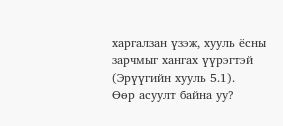харгалзан үзэж, хууль ёсны зарчмыг хангах үүрэгтэй (Эрүүгийн хууль 5.1).
Өөр асуулт байна уу?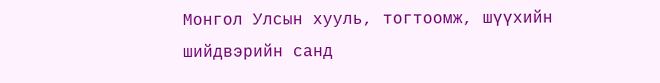Монгол Улсын хууль, тогтоомж, шүүхийн шийдвэрийн санд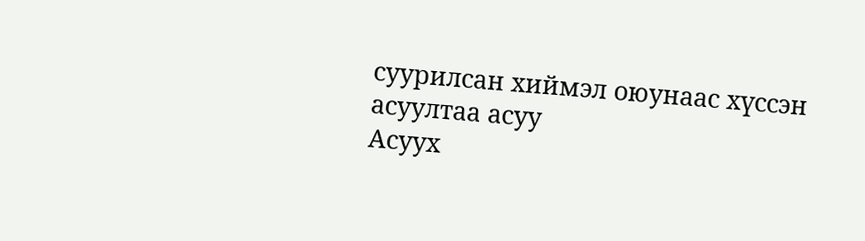суурилсан хиймэл оюунаас хүссэн асуултаа асуу
Асуух